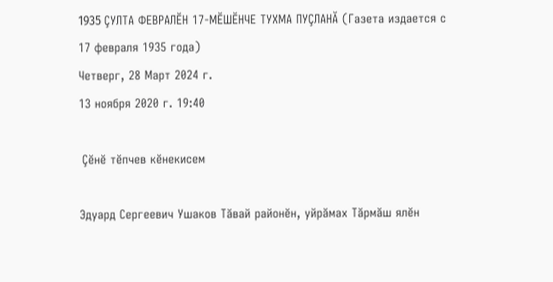1935 ÇУЛТА ФЕВРАЛĔН 17-МĔШĔНЧЕ ТУХМА ПУÇЛАНĂ (Газета издается с 17 февраля 1935 года)
Четверг, 28 Март 2024 г.
13 ноября 2020 г. 19:40

 Çĕнĕ тĕпчев кĕнекисем

Эдуард Сергеевич Ушаков Тăвай районĕн, уйрăмах Тăрмăш ялĕн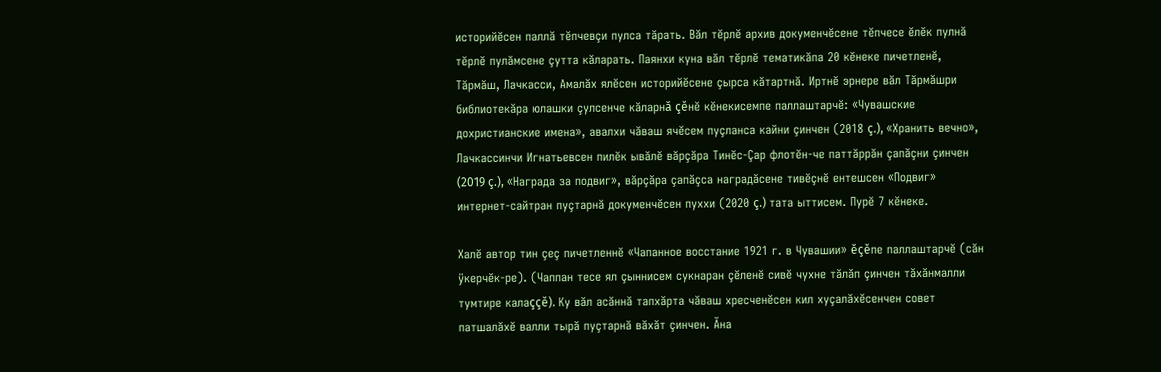историйĕсен паллă тĕпчевçи пулса тăрать. Вăл тĕрлĕ архив докуменчĕсене тĕпчесе ĕлĕк пулнă тĕрлĕ пулăмсене çутта кăларать. Паянхи куна вăл тĕрлĕ тематикăпа 20 кĕнеке пичетленĕ, Тăрмăш, Лачкасси, Амалăх ялĕсен историйĕсене çырса кăтартнă. Иртнĕ эрнере вăл Тăрмăшри библиотекăра юлашки çулсенче кăларнă çĕнĕ кĕнекисемпе паллаштарчĕ: «Чувашские дохристианские имена», авалхи чăваш ячĕсем пуçланса кайни çинчен (2018 ç.), «Хранить вечно», Лачкассинчи Игнатьевсен пилĕк ывăлĕ вăрçăра Тинĕс-Çар флотĕн-че паттăррăн çапăçни çинчен (2019 ç.), «Награда за подвиг», вăрçăра çапăçса наградăсене тивĕçнĕ ентешсен «Подвиг» интернет-сайтран пуçтарнă докуменчĕсен пуххи (2020 ç.) тата ыттисем. Пурĕ 7 кĕнеке.

Халĕ автор тин çеç пичетленнĕ «Чапанное восстание 1921 г. в Чувашии» ĕçĕпе паллаштарчĕ (сăн ÿкерчĕк-ре). (Чаппан тесе ял çыннисем сукнаран çĕленĕ сивĕ чухне тăлăп çинчен тăхăнмалли тумтире калаççĕ). Ку вăл асăннă тапхăрта чăваш хресченĕсен кил хуçалăхĕсенчен совет патшалăхĕ валли тырă пуçтарнă вăхăт çинчен. Ăна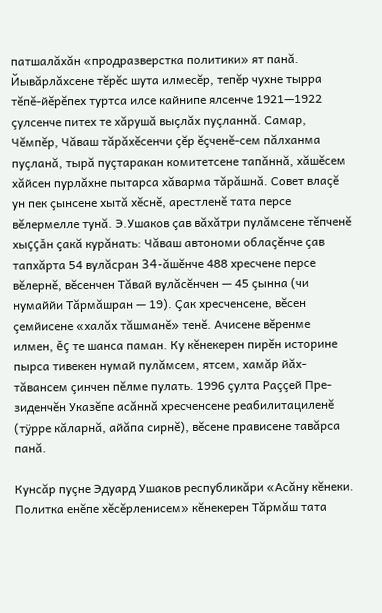патшалăхăн «продразверстка политики» ят панă. Йывăрлăхсене тĕрĕс шута илмесĕр, тепĕр чухне тырра тĕпĕ-йĕрĕпех туртса илсе кайнипе ялсенче 1921—1922 çулсенче питех те хăрушă выçлăх пуçланнă. Самар, Чĕмпĕр, Чăваш тăрăхĕсенчи çĕр ĕçченĕ-сем пăлханма пуçланă, тырă пуçтаракан комитетсене тапăннă, хăшĕсем хăйсен пурлăхне пытарса хăварма тăрăшнă. Совет влаçĕ ун пек çынсене хытă хĕснĕ, арестленĕ тата персе вĕлермелле тунă. Э.Ушаков çав вăхăтри пулăмсене тĕпченĕ хыççăн çакă курăнать: Чăваш автономи облаçĕнче çав тапхăрта 54 вулăсран 34-ăшĕнче 488 хресчене персе вĕлернĕ, вĕсенчен Тăвай вулăсĕнчен — 45 çынна (чи нумаййи Тăрмăшран — 19). Çак хресченсене, вĕсен çемйисене «халăх тăшманĕ» тенĕ. Ачисене вĕренме илмен, ĕç те шанса паман. Ку кĕнекерен пирĕн историне пырса тивекен нумай пулăмсем, ятсем, хамăр йăх-тăвансем çинчен пĕлме пулать. 1996 çулта Раççей Пре-зиденчĕн Указĕпе асăннă хресченсене реабилитациленĕ (тÿрре кăларнă, айăпа сирнĕ), вĕсене прависене тавăрса панă.

Кунсăр пуçне Эдуард Ушаков республикăри «Асăну кĕнеки. Политка енĕпе хĕсĕрленисем» кĕнекерен Тăрмăш тата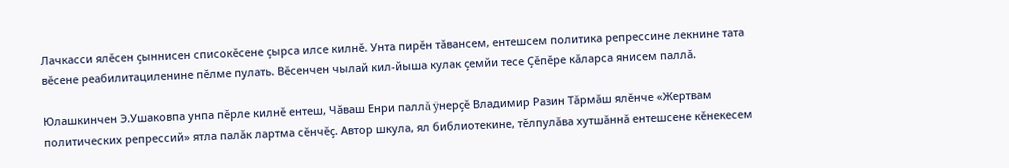Лачкасси ялĕсен çыннисен списокĕсене çырса илсе килнĕ. Унта пирĕн тăвансем, ентешсем политика репрессине лекнине тата вĕсене реабилитациленине пĕлме пулать. Вĕсенчен чылай кил-йыша кулак çемйи тесе Çĕпĕре кăларса янисем паллă.

Юлашкинчен Э.Ушаковпа унпа пĕрле килнĕ ентеш, Чăваш Енри паллă ÿнерçĕ Владимир Разин Тăрмăш ялĕнче «Жертвам политических репрессий» ятла палăк лартма сĕнчĕç. Автор шкула, ял библиотекине, тĕлпулăва хутшăннă ентешсене кĕнекесем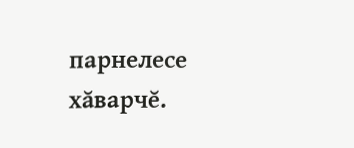парнелесе хăварчĕ.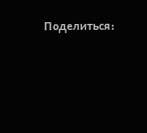Поделиться: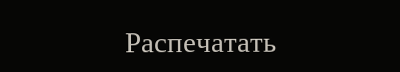Распечатать